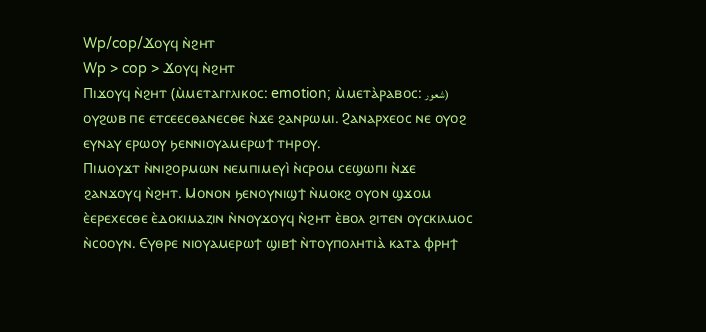Wp/cop/Ϫⲟⲩϥ ⲛ̀ϩⲏⲧ
Wp > cop > Ϫⲟⲩϥ ⲛ̀ϩⲏⲧ
Ⲡⲓϫⲟⲩϥ ⲛ̀ϩⲏⲧ (ⲙ̀ⲙⲉⲧⲁⲅⲅⲗⲓⲕⲟⲥ: emotion; ⲙ̀ⲙⲉⲧⲁ̀ⲣⲁⲃⲟⲥ: شعور) ⲟⲩϩⲱⲃ ⲡⲉ ⲉⲧⲥⲉⲉⲥⲑⲁⲛⲉⲥⲑⲉ ⲛ̀ϫⲉ ϩⲁⲛⲣⲱⲙⲓ. Ϩⲁⲛⲁⲣⲭⲉⲟⲥ ⲛⲉ ⲟⲩⲟϩ ⲉⲩⲛⲁⲩ ⲉⲣⲱⲟⲩ ϧⲉⲛⲛⲓⲟⲩⲁⲙⲉⲣⲱϯ ⲧⲏⲣⲟⲩ.
Ⲡⲓⲙⲟⲩϫⲧ ⲛ̀ⲛⲓϩⲟⲣⲙⲱⲛ ⲛⲉⲙⲡⲓⲙⲉⲩⲓ̀ ⲛ̀ⲥⲣⲟⲙ ⲥⲉϣⲱⲡⲓ ⲛ̀ϫⲉ ϩⲁⲛϫⲟⲩϥ ⲛ̀ϩⲏⲧ. Ⲙⲟⲛⲟⲛ ϧⲉⲛⲟⲩⲛⲓϣϯ ⲛ̀ⲙⲟⲕϩ ⲟⲩⲟⲛ ϣϫⲟⲙ ⲉ̀ⲉⲣⲉⲭⲉⲥⲑⲉ ⲉ̀ⲇⲟⲕⲓⲙⲁⲍⲓⲛ ⲛ̀ⲛⲟⲩϫⲟⲩϥ ⲛ̀ϩⲏⲧ ⲉ̀ⲃⲟⲗ ϩⲓⲧⲉⲛ ⲟⲩⲥⲕⲓⲗⲙⲟⲥ ⲛ̀ⲥⲟⲟⲩⲛ. Ⲉⲩⲑⲣⲉ ⲛⲓⲟⲩⲁⲙⲉⲣⲱϯ ϣⲓⲃϯ ⲛ̀ⲧⲟⲩⲡⲟⲗⲏⲧⲓⲁ̀ ⲕⲁⲧⲁ ⲫⲣⲏϯ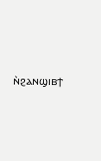ⲛ̀ϩⲁⲛϣⲓⲃϯ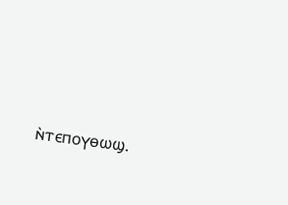ⲛ̀ⲧⲉⲡⲟⲩⲑⲱϣ.